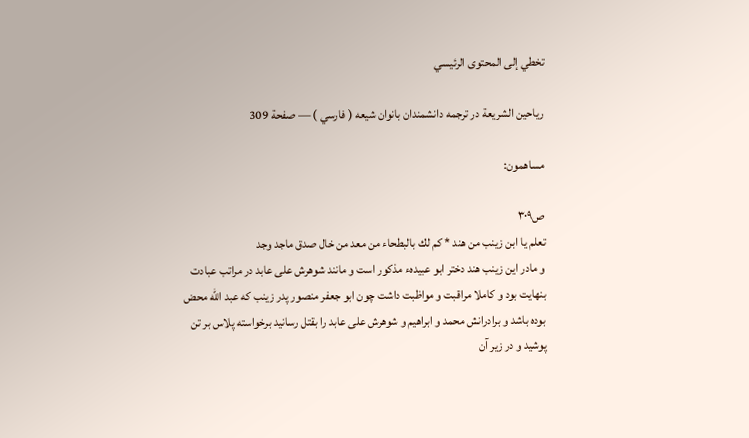تخطي إلى المحتوى الرئيسي

رياحين الشريعة در ترجمه دانشمندان بانوان شيعه ( فارسي ) — صفحة 309

مساهمون:

ص٣٠٩
تعلم يا ابن زينب من هند * كم لك بالبطحاء من معد من خال صدق ماجد وجد
و مادر اين زينب هند دختر ابو عبيدهء مذكور است و مانند شوهرش على عابد در مراتب عبادت بنهايت بود و كاملا مراقبت و مواظبت داشت چون ابو جعفر منصور پدر زينب كه عبد اللّه محض بوده باشد و برادرانش محمد و ابراهيم و شوهرش على عابد را بقتل رسانيد برخواسته پلاس بر تن پوشيد و در زير آن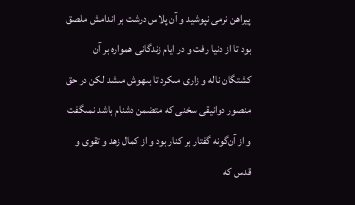پيراهن نرمى نپوشيد و آن پلاس درشت بر اندامش ملصق بود تا از دنيا رفت و در ايام زندگانى همواره بر آن كشتگان ناله و زارى مىكرد تا بىهوش مىشد لكن در حق منصور دوانيقى سخنى كه متضمن دشنام باشد نمىگفت و از آن‌گونه گفتار بر كنار بود و از كمال زهد و تقوى و قدس كه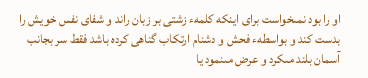او را بود نمىخواست براى اينكه كلمهء زشتى بر زبان راند و شفاى نفس خويش را بدست كند و بواسطهء فحش و دشنام ارتكاب گناهى كرده باشد فقط سر بجانب آسمان بلند مىكرد و عرض مىنمود يا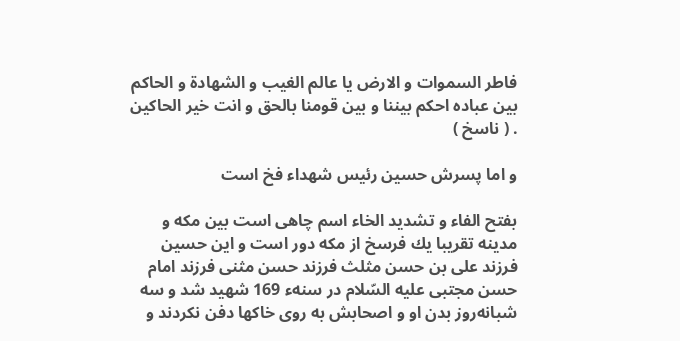فاطر السموات و الارض يا عالم الغيب و الشهادة و الحاكم بين عباده احكم بيننا و بين قومنا بالحق و انت خير الحاكين . ( ناسخ )

و اما پسرش حسين رئيس شهداء فخ است

بفتح الفاء و تشديد الخاء اسم چاهى است بين مكه و مدينه تقريبا يك فرسخ از مكه دور است و اين حسين فرزند على بن حسن مثلث فرزند حسن مثنى فرزند امام حسن مجتبى عليه السّلام در سنهء 169 شهيد شد و سه شبانه‌روز بدن او و اصحابش به روى خاكها دفن نكردند و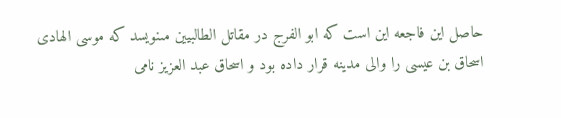حاصل اين فاجعه اين است كه ابو الفرج در مقاتل الطالبيين مىنويسد كه موسى الهادى اسحاق بن عيسى را والى مدينه قرار داده بود و اسحاق عبد العزيز نامى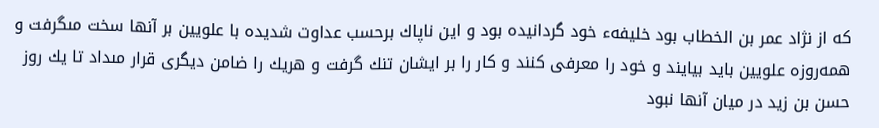كه از نژاد عمر بن الخطاب بود خليفهء خود گردانيده بود و اين ناپاك برحسب عداوت شديده با علويين بر آنها سخت مىگرفت و همه‌روزه علويين بايد بيايند و خود را معرفى كنند و كار را بر ايشان تنك گرفت و هريك را ضامن ديگرى قرار مىداد تا يك روز حسن بن زيد در ميان آنها نبود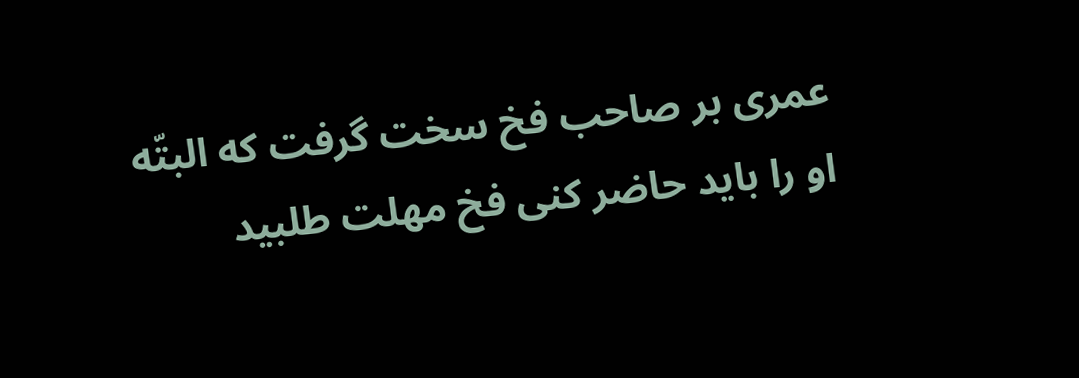عمرى بر صاحب فخ سخت گرفت كه البتّه او را بايد حاضر كنى فخ مهلت طلبيد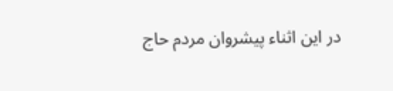در اين اثناء پيشروان مردم حاج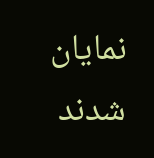نمايان شدند